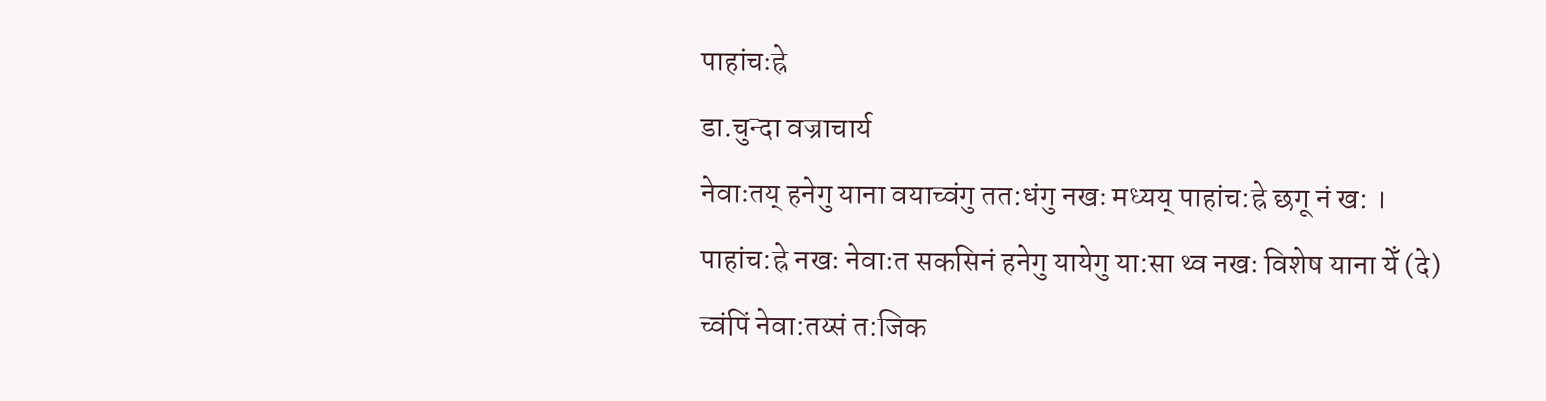पाहांचःह्रे
डा.चुन्दा वज्राचार्य
नेवाःतय् हनेगु याना वयाच्वंगु तत:धंगु नखः मध्यय् पाहांच:ह्रे छगू नं ख: । पाहांच:ह्रे नखः नेवाःत सकसिनं हनेगु यायेगु या:सा थ्व नखः विशेष याना येँ (दे) च्वंपिं नेवा:तय्सं त:जिक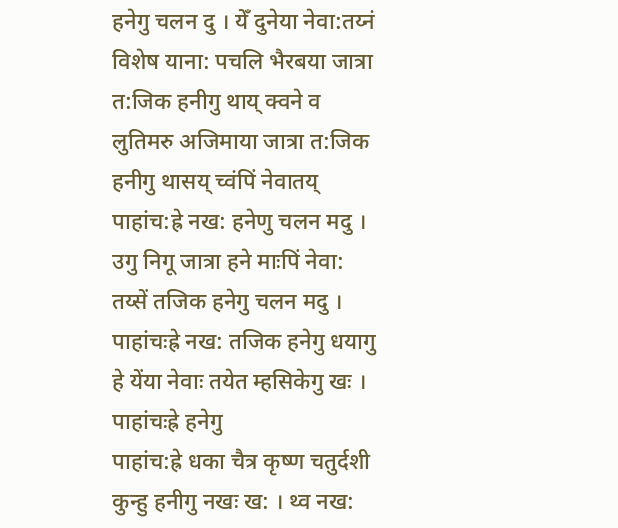हनेगु चलन दु । येँ दुनेया नेवा:तय्नं विशेष याना: पचलि भैरबया जात्रा त:जिक हनीगु थाय् क्वने व लुतिमरु अजिमाया जात्रा त:जिक हनीगु थासय् च्वंपिं नेवातय् पाहांच:ह्रे नख: हनेणु चलन मदु । उगु निगू जात्रा हने माःपिं नेवा: तय्सें तजिक हनेगु चलन मदु । पाहांचःह्रे नख: तजिक हनेगु धयागु हे येंया नेवाः तयेत म्हसिकेगु खः ।
पाहांचःह्रे हनेगु
पाहांच:ह्रे धका चैत्र कृष्ण चतुर्दशी कुन्हु हनीगु नखः ख: । थ्व नख: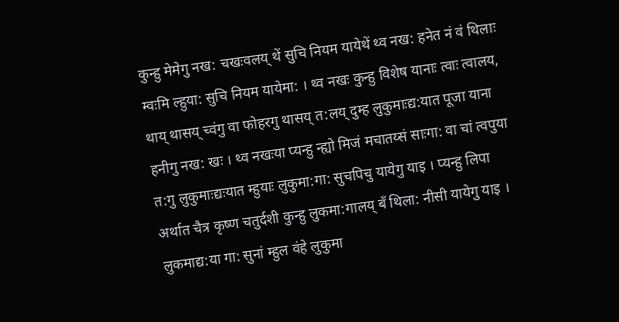कुन्हु मेमेगु नख: चखःवलय् थें सुचि नियम यायेथें थ्व नख: हनेत नं वं थिलाः म्वःमि ल्हुया: सुचि नियम यायेमा: । थ्व नखः कुन्हु विशेष यानाः त्वाः त्वालय, थाय् थासय् च्वंगु वा फोहरगु थासय् त:लय् दुम्ह लुकुमाःद्य:यात पूजा याना हनीगु नख: खः । थ्व नखःया प्यन्हु न्ह्यो मिजं मचातय्सं साःगा: वा चां त्वपुया त:गु लुकुमाःद्यःयात म्हुयाः लुकुमा:गा: सुचपिचु यायेगु याइ । प्यन्हु लिपा अर्थात चैत्र कृष्ण चतुर्दशी कुन्हु लुकमा:गालय् बँ थिला: नीसी यायेगु याइ । लुकमाद्य:या गा: सुनां म्हुल वंहे लुकुमा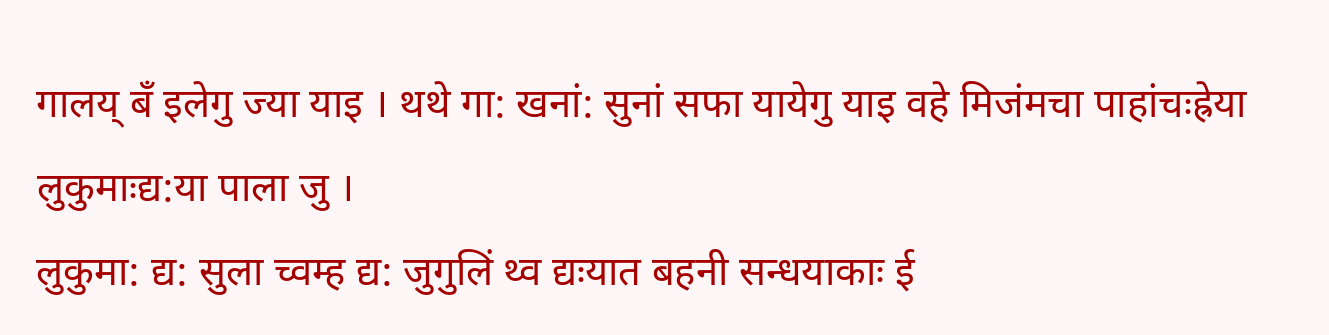गालय् बँ इलेगु ज्या याइ । थथे गा: खनां: सुनां सफा यायेगु याइ वहे मिजंमचा पाहांचःह्रेया लुकुमाःद्य:या पाला जु ।
लुकुमा: द्य: सुला च्वम्ह द्य: जुगुलिं थ्व द्यःयात बहनी सन्धयाकाः ई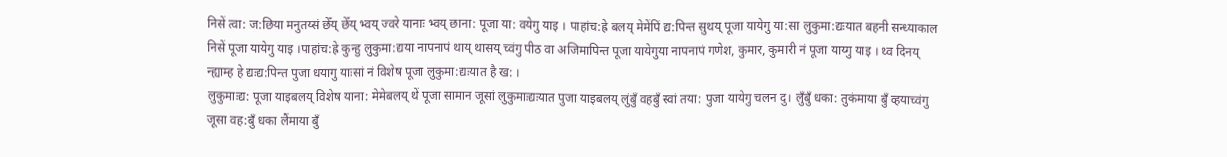निसें त्वा: ज:छिया मनुतय्सं छेँय् छेँय् भ्वय् ज्वरे यानाः भ्वय् छाना: पूजा या: वयेगु याइ । पाहांच:ह्रे बलय् मेमेंपिं द्य:पिन्त सुथय् पूजा यायेगु या:सा लुकुमा:द्यःयात बहनी सन्ध्याकाल निसें पूजा यायेगु याइ ।पाहांच:ह्रे कुन्हु लुकुमा:द्यया नापनापं थाय् थासय् च्वंगु पीठ वा अजिमापिन्त पूजा यायेगुया नापनापं गणेश, कुमार, कुमारी नं पूजा याय्गु याइ । थ्व दिनय् न्ह्याम्ह हे द्यःद्य:पिन्त पुजा धयागु याःसां नं विशेष पूजा लुकुमा:द्यःयात है ख: ।
लुकुमाःद्य: पूजा याइबलय् विशेष याना: मेमेबलय् थें पूजा सामान जूसां लुकुमाःद्यःयात पुजा याइबलय् लुंबुँ वहबुँ स्वां तया: पुजा यायेगु चलन दु। लुँबुँ धका: तुकंमाया बुँ व्हयाच्वंगु जूसा वह:बुँ धका लैंमाया बुँ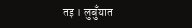तइ । लुबुँयात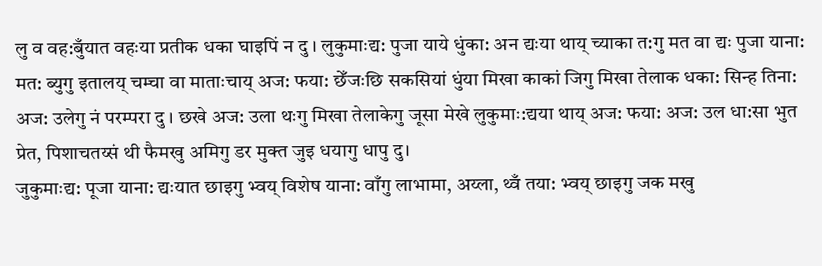लु व वह:बुँयात वहःया प्रतीक धका घाइपिं न दु । लुकुमाःद्य: पुजा याये धुंका: अन द्यःया थाय् च्याका त:गु मत वा द्यः पुजा याना: मत: ब्युगु इतालय् चम्चा वा माताःचाय् अज: फया: छेँजःछि सकसियां धुंया मिखा काकां जिगु मिखा तेलाक धका: सिन्ह तिना: अज: उलेगु नं परम्परा दु । छखे अज: उला थःगु मिखा तेलाकेगु जूसा मेखे लुकुमाः:द्यया थाय् अज: फया: अज: उल धा:सा भुत प्रेत, पिशाचतय्सं थी फैमखु अमिगु डर मुक्त जुइ धयागु धापु दु।
जुकुमाःद्य: पूजा याना: द्यःयात छाइगु भ्वय् विशेष याना: वाँगु लाभामा, अय्ला, थ्वँ तया: भ्वय् छाइगु जक मखु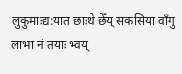लुकुमाःद्य:यात छाःथे छेँय् सकसिया वाँगु लाभा नं तयाः भ्वय्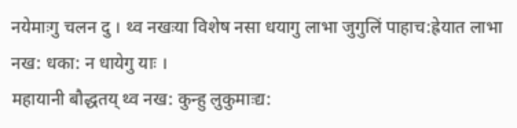नयेमाःगु चलन दु । थ्व नखःया विशेष नसा धयागु लाभा जुगुलिं पाहाच:ह्रेयात लाभा नख: धका: न धायेगु याः ।
महायानी बौद्धतय् थ्व नख: कुन्हु लुकुमाःद्य: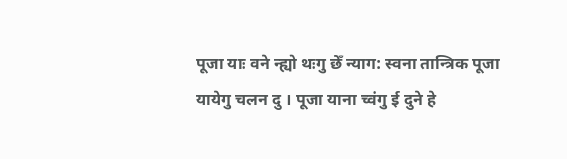पूजा याः वने न्ह्यो थःगु छेँ न्याग: स्वना तान्त्रिक पूजा यायेगु चलन दु । पूजा याना च्वंगु ई दुने हे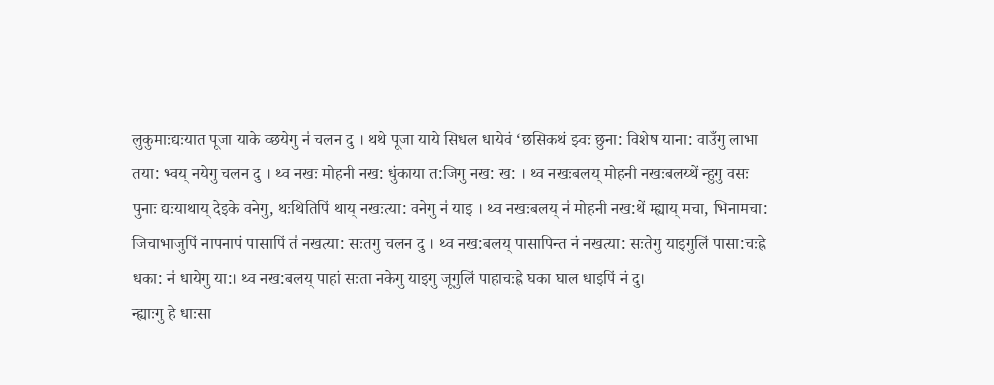लुकुमाःद्यःयात पूजा याके व्छयेगु न॑ चलन दु । थथे पूजा याये सिधल धायेवं ‘छसिकथं झ्वः छुना: विशेष याना: वाउँगु लाभा तया: भ्वय् नयेगु चलन दु । थ्व नखः मोहनी नख: धुंकाया त:जिगु नख: ख: । थ्व नखःबलय् मोहनी नखःबलय्थें न्हुगु वसः पुनाः द्यःयाथाय् देइके वनेगु, थःथितिपिं थाय् नखःत्या: वनेगु न॑ याइ । थ्व नखःबलय् न॑ मोहनी नख:थें म्ह्याय् मचा, भिनामचा: जिचाभाजुपिं नापनापं पासापिं त॑ नखत्या: सःतगु चलन दु । थ्व नख:बलय् पासापिन्त नं नखत्या: सःतेगु याइगुलिं पासा:चःह्रे धका: न॑ धायेगु या:। थ्व नख:बलय् पाहां सःता नकेगु याइगु जूगुलिं पाहाचःह्रे घका घाल धाइपिं नं दु।
न्ह्याःगु हे धाःसा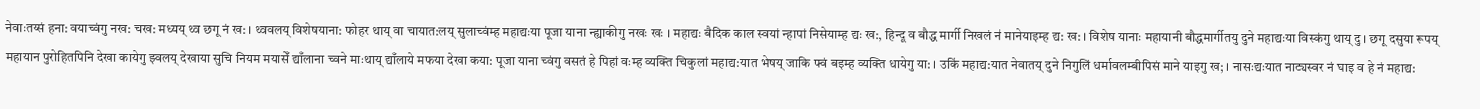नेवाःतय्सं हना: वयाच्वंगु नख: चख: मध्यय् थ्व छगू नं ख: । थ्ववलय् विशेषयाना: फोहर थाय् वा चायात:लय् सुलाच्वंम्ह महाद्यःया पूजा याना न्ह्याकीगु नखः खः । महाद्यः बैदिक काल स्वयां न्हापां निसेयाम्ह द्यः ख:, हिन्दू व बौद्ध मार्गी निखलं न॑ मानेयाइम्ह द्य: ख: । विशेष यानाः महायानी बौद्धमार्गीतयु दुने महाद्यःया विस्कंगु थाय् दु । छगू दसुया रूपय् महायान पुरोहितपिनि देखा कायेगु झ्वलय् देखाया सुचि नियम मयासेँ द्याँलाना च्वने माःथाय् द्याँलाये मफया देखा कया: पूजा याना च्वंगु वसतं हे पिहां वःम्ह व्यक्ति चिकुलां महाद्य:यात भेषय् जाकि फ्वं बइम्ह व्यक्ति धायेगु या: । उकिं महाद्य:यात नेवातय् दुने निगुलिं धर्मावलम्बीपिसं माने याइगु ख; । नासःद्यःयात नाट्यस्वर नं घाइ व हे नं महाद्य: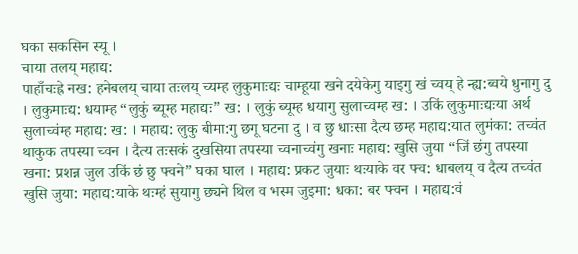घका सकसिन स्यू ।
चाया तलय् महाद्य:
पाहाँचःह्रे नख: हनेबलय् चाया तःलय् च्यम्ह लुकुमाःद्यः चाम्हूया खने दयेकेगु याइगु खं च्वय् हे न्ह्य:ब्वये धुनागु दु । लुकुमाःद्य: धयाम्ह “लुकुं ब्यूम्ह महाद्यः” ख: । लुकुं ब्यूम्ह धयागु सुलाच्वम्ह ख: । उकिं लुकुमाःद्यःया अर्थ सुलाच्वंम्ह महाद्य: ख: । महाद्य: लुकु बीमा:गु छगू घटना दु । व छु धाःसा दैत्य छम्ह महाद्य:यात लुमंका: तच्वंत थाकुक तपस्या च्वन । दैत्य तःसकं दुखसिया तपस्या च्वनाच्वंगु खनाः महाद्य: खुसि जुया “जिं छंगु तपस्या खना: प्रशन्न जुल उकिं छं छु फ्वने” घका घाल । महाद्य: प्रकट जुयाः थःयाके वर फ्व: धाबलय् व दैत्य तच्वंत खुसि जुया: महाद्य:याके थःम्हं सुयागु छ्यने थिल व भस्म जुइमा: धका: बर फ्वन । महाद्य:वं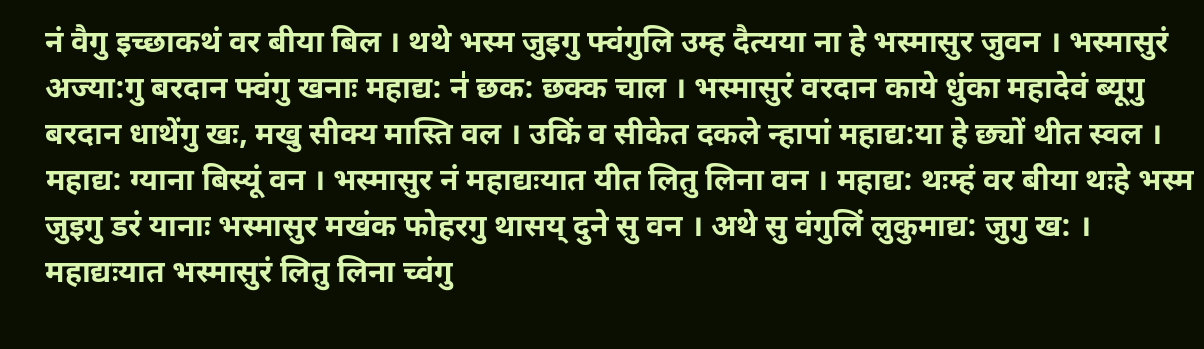नं वैगु इच्छाकथं वर बीया बिल । थथे भस्म जुइगु फ्वंगुलि उम्ह दैत्यया ना हे भस्मासुर जुवन । भस्मासुरं अज्या:गु बरदान फ्वंगु खनाः महाद्य: न॑ छक: छक्क चाल । भस्मासुरं वरदान काये धुंका महादेवं ब्यूगु बरदान धाथेंगु खः, मखु सीक्य मास्ति वल । उकिं व सीकेत दकले न्हापां महाद्य:या हे छ्यों थीत स्वल । महाद्य: ग्याना बिस्यूं वन । भस्मासुर नं महाद्यःयात यीत लितु लिना वन । महाद्य: थःम्हं वर बीया थःहे भस्म जुइगु डरं यानाः भस्मासुर मखंक फोहरगु थासय् दुने सु वन । अथे सु वंगुलिं लुकुमाद्य: जुगु ख: । महाद्यःयात भस्मासुरं लितु लिना च्वंगु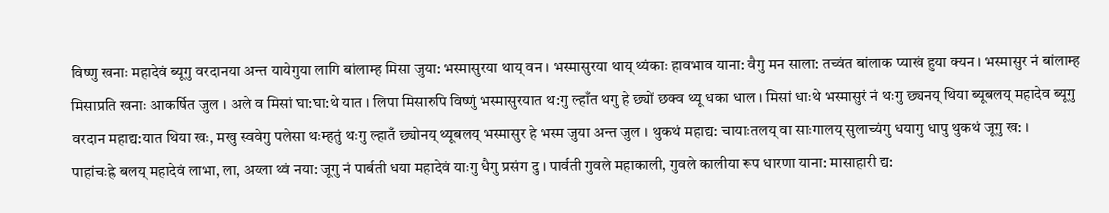विष्णु खनाः महादेवं ब्यूगु वरदानया अन्त यायेगुया लागि बांलाम्ह मिसा जुया: भस्मासुरया थाय् वन । भस्मासुरया थाय् थ्यंकाः हावभाव याना: वैगु मन साला: तच्वंत बांलाक प्याखं हुया क्यन । भस्मासुर नं बांलाम्ह मिसाप्रति खनाः आकर्षित जुल । अले व मिसां घा:घा:थे यात । लिपा मिसारुपि विष्णुं भस्मासुरयात थ:गु ल्हाँत थगु हे छ्यों छक्व थ्यू धका धाल । मिसां धाःथे भस्मासुरं नं थःगु छ्यनय् थिया ब्यूबलय् महादेव ब्यूगु वरदान महाद्य:यात थिया खः, मखु स्ववेगु पलेसा थःम्हतुं थःगु ल्हातँ छ्योनय् थ्यूबलय् भस्मासुर हे भस्म जुया अन्त जुल । थुकथं महाद्य: चायाःतलय् वा साःगालय् सुलाच्यंगु धयागु धापु थुकथं जूगु ख: ।
पाहांचःह्रे बलय् महादेवं लाभा, ला, अय्ला थ्वं नया: जूगु नं पार्बती धया महादेवं याःगु धैगु प्रसंग दु । पार्वती गुवले महाकाली, गुवले कालीया रूप धारणा याना: मासाहारी द्य: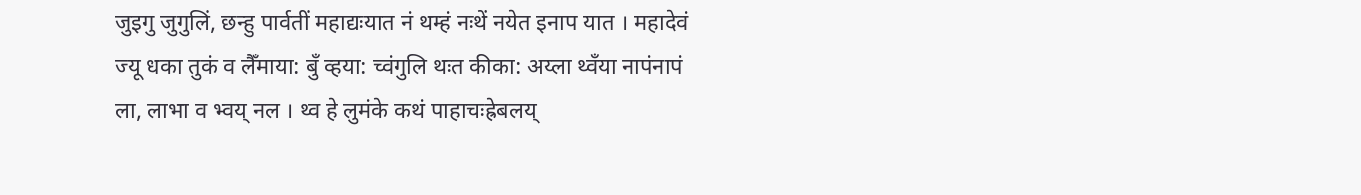जुइगु जुगुलिं, छन्हु पार्वतीं महाद्यःयात नं थम्हं नःथें नयेत इनाप यात । महादेवं ज्यू धका तुकं व लैँमाया: बुँ व्हया: च्वंगुलि थःत कीका: अय्ला थ्वँया नापंनापं ला, लाभा व भ्वय् नल । थ्व हे लुमंके कथं पाहाचःह्रेबलय्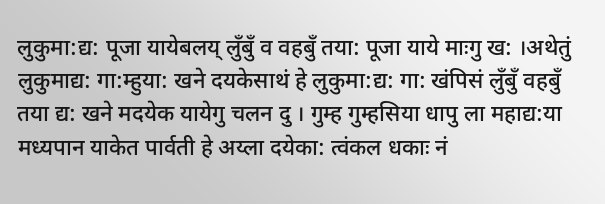लुकुमा:द्य: पूजा यायेबलय् लुँबुँ व वहबुँ तया: पूजा याये माःगु ख: ।अथेतुं लुकुमाद्य: गा:म्हुया: खने दयकेसाथं हे लुकुमा:द्य: गा: खंपिसं लुँबुँ वहबुँ तया द्य: खने मदयेक यायेगु चलन दु । गुम्ह गुम्हसिया धापु ला महाद्य:या मध्यपान याकेत पार्वती हे अय्ला दयेका: त्वंकल धकाः नं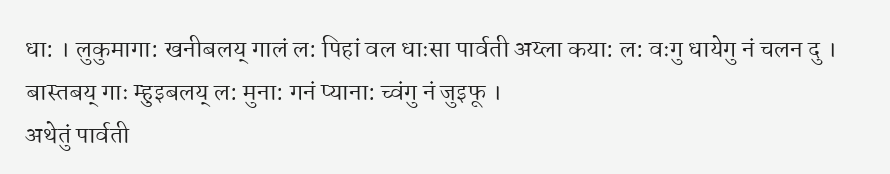धा: । लुकुमागा: खनीबलय् गालं ल: पिहां वल धाःसा पार्वती अय्ला कया: ल: वःगु धायेगु नं चलन दु । बास्तबय् गाः म्हुइबलय् ल: मुना: गनं प्याना: च्वंगु नं जुइफू ।
अथेतुं पार्वती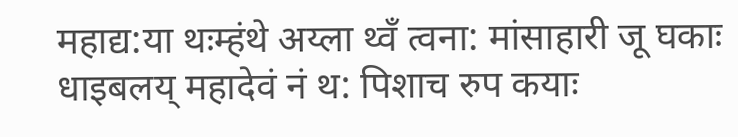महाद्य:या थःम्हंथे अय्ला थ्वँ त्वना: मांसाहारी जू घकाः धाइबलय् महादेवं नं थ: पिशाच रुप कयाः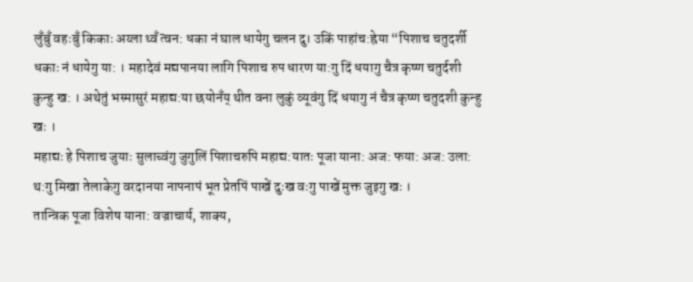लुँबुँ वहःबुँ किकाः अय्ला थ्वँ त्वन: धका नं घाल धायेगु चलन दु। उकिं पाहांच:ह्रेया “पिशाच चतुदर्शी धकाः नं धायेगु या: । महादेवं मद्यपानया लागि पिशाच रुप धारण या:गु दिं धयागु चैत्र कृष्ण चतुर्दशी कुन्हु ख: । अथेतुं भस्मासुरं महाद्य:या छयोनँय् थीत वना लुकुं व्यूवंगु दिं धयागु नं चैत्र कृष्ण चतुदशी कुन्हु खः ।
महाद्यः हे पिशाच जुयाः सुलाच्वंगु जुगुलिं पिशाचरुपि महाद्य:यातः पूजा याना: अज: फया: अज: उला: थ:गु मिखा तेलाकेगु वरदानया नापनापं भूत प्रेतपिं पाखें दुःख वःगु पाखें मुक्त जुइगु खः ।
तान्त्रिक पूजा विशेष याना: वज्राचार्य, शाक्य,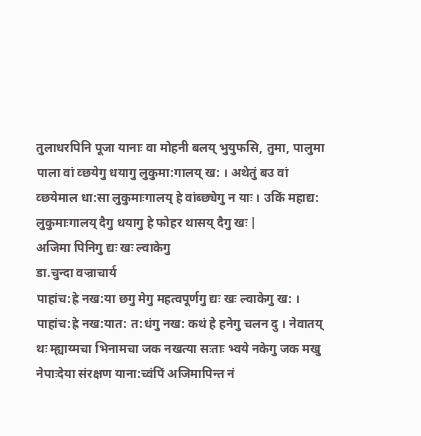तुलाधरपिनि पूजा यानाः वा मोहनी बलय् भुयुफसि, तुमा, पालुमा पाला वां व्छयेगु धयागु लुकुमा:गालय् ख: । अथेतुं बउ वां व्छयेमाल धा:सा लुकुमाःगालय् हे वांब्छ्येगु न याः । उकिं महाद्य: लुकुमाःगालय् दैगु धयागु हे फोहर थासय् दैगु खः |
अजिमा पिनिगु द्यः खः ल्वाकेगु
डा.चुन्दा वज्राचार्य
पाहांच:ह्रे नख:या छगु मेगु महत्वपूर्णगु द्यः खः ल्वाकेगु ख: । पाहांच:ह्रे नख:यात: त:धंगु नख: कथं हे हनेगु चलन दु । नेवातय् थः म्ह्याय्मचा भिनामचा जक नखत्या सःताः भ्वये नकेगु जक मखु नेपाःदेया संरक्षण याना:च्वंपिं अजिमापिन्त नं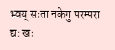भ्वय् सःता नकेगु परम्परा द्य: खः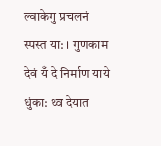ल्वाकेगु प्रचलनं स्पस्त या: । गुणकाम देवं यँ दे निर्माण याये धुंका: थ्व देयात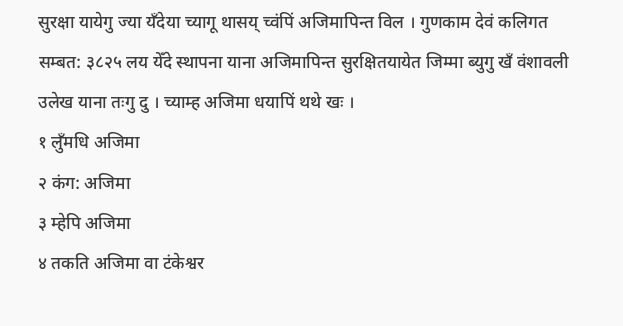सुरक्षा यायेगु ज्या यँदेया च्यागू थासय् च्वंपिं अजिमापिन्त विल । गुणकाम देवं कलिगत सम्बत: ३८२५ लय येँदे स्थापना याना अजिमापिन्त सुरक्षितयायेत जिम्मा ब्युगु खँ वंशावली उलेख याना तःगु दु । च्याम्ह अजिमा धयापिं थथे खः ।
१ लुँमधि अजिमा
२ कंग: अजिमा
३ म्हेपि अजिमा
४ तकति अजिमा वा टंकेश्वर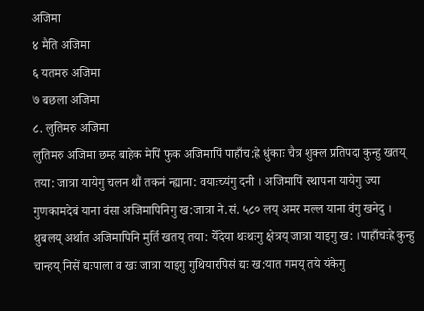अजिमा
४ मैति अजिमा
६ यतमरु अजिमा
७ बछला अजिमा
८. लुतिमरु अजिमा
लुतिमरु अजिमा छम्ह बाहेक मेपिं फुक अजिमापिं पाहाँच:ह्रे धुंकाः चैत्र शुक्ल प्रतिपदा कुन्हु खतय् तया: जात्रा यायेगु चलन थौं तकनं न्ह्याना: वयाःच्यंगु दनी । अजिमापिं स्थापना यायेगु ज्या गुणकामदेबं याना वंसा अजिमापिनिगु ख:जात्रा ने.सं. ५८० लय् अमर मल्ल याना वंगु खनेदु । थुबलय् अर्थात अजिमापिनि मुर्ति खतय् तया: येँदेया थःथःगु क्षेत्रय् जात्रा याइगु ख: ।पाहाँचःह्रे कुन्हु चान्हय् निसें द्यःपाला व खः जात्रा याइगु गुथियारपिसं द्यः ख:यात गमय् तये यंकेगु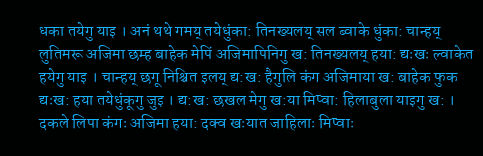धका तयेगु याइ । अनं थथे गमय् तयेधुंका: तिनख्यलय् सल ब्वाके धुंका: चान्हय् लुतिमरू अजिमा छम्ह बाहेक मेपिं अजिमापिनिगु ख: तिनख्यलय् हया: द्यःखः ल्वाकेत हयेगु याइ । चान्हय् छगू निश्चित इलय् द्य:ख: हैगुलि कंग अजिमाया ख: बाहेक फुक द्यःख: हया तयेधुंकूगु जुइ । द्य:ख: छखल मेगु ख:या मिप्वा: हिलाबुला याइगु ख: । दकले लिपा कंगः अजिमा हया: दक्व खःयात जाहिलाः मिप्वाः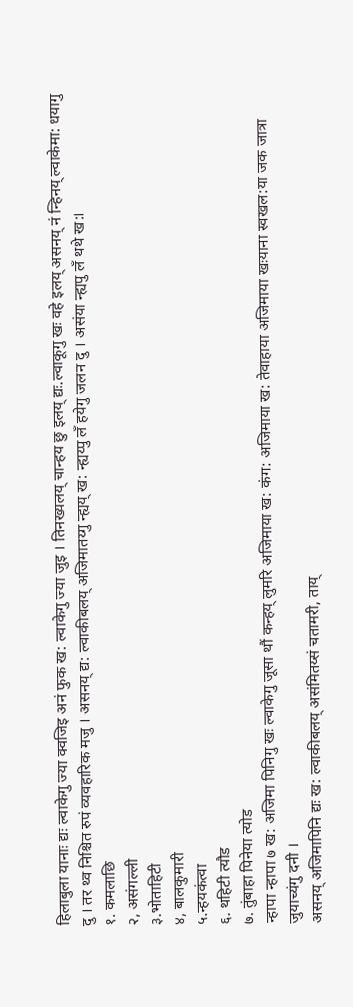हिलाबुला यानाः द्यः ल्वाकेगु ज्या क्वजिइ अनं फुक ख: ल्वाकेगु ज्या जुइ । तिनख्यलय् चान्हय छु इलय् द्यः.ल्वाकूगु खः वहे इलय् असनय् नं न्हिनय् ल्वाकेमा: धयागु दु । तर थ्व निश्चित रुपं व्यवहारिक मजु । असनय् द्य: ल्वाकीबलय् अजिमातय्गु न्ह्यय् ख: न्ह्यय्पु लँ हयेगु जलन दु । असंया न्ह्यपु लँ थथे ख:।
१. कमलाछि
२, असंगल्ली
३.भोताहिटी
४, बालकुमारी
५.न्हयकंत्वा
६. थहिटी त्यौड
७. तुंबाहा पिनेया त्योड
न्हापा न्हापा ७ ख: अजिमा पिनिगु खः ल्वाकेगु जूसा थौं कन्हय् लुमरि अजिमाया ख: कंग: अजिमाया ख: तेवाहाया अजिमाया खःयाना स्वखल:या जक जात्रा जुयाच्यंगु दनी ।
असनय् अजिमापिनि द्यः ख: ल्वाकीबलय् असंमितय्सं चतामरी, ताय्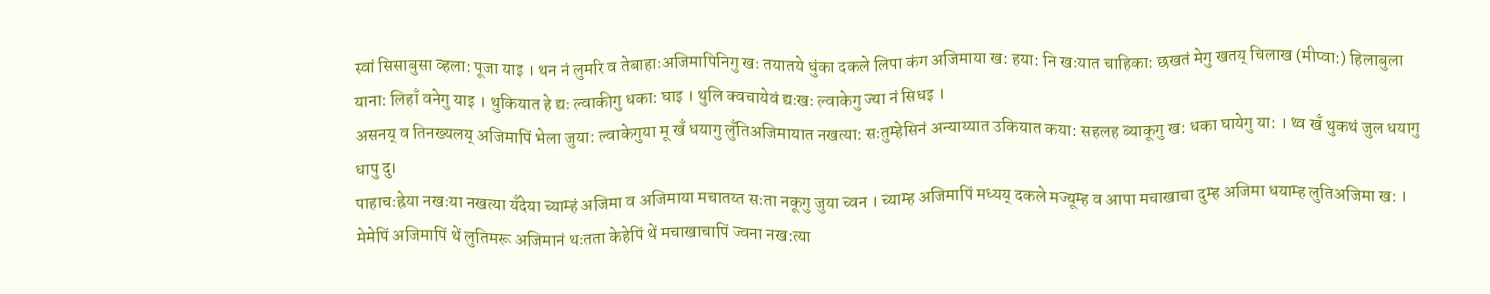स्वां सिसाबुसा व्हला: पूजा याइ । थन नं लुमरि व तेबाहाःअजिमापिनिगु खः तयातये धुंका दकले लिपा कंग अजिमाया ख: हया: नि खःयात चाहिका: छखतं मेगु खतय् चिलाख (मीप्वा:) हिलाबुला याना: लिहाँ वनेगु याइ । थुकियात हे द्यः ल्वाकीगु धका: घाइ । थुलि क्वचायेवं द्यःखः ल्वाकेगु ज्या नं सिधइ ।
असनय् व तिनख्यलय् अजिमापिं भेला जुया: ल्वाकेगुया मू खँ धयागु लुँतिअजिमायात नखत्या: सःतुम्हेसिनं अन्याय्यात उकियात कया: सहलह ब्याकूगु ख: धका घायेगु या: । थ्व खँ थुकथं जुल धयागु धापु दु।
पाहाचःह्रेया नखःया नखत्या यँदेया च्याम्हं अजिमा व अजिमाया मचातय्त सःता नकूगु जुया च्वन । च्याम्ह अजिमापिं मध्यय् दकले मज्यूम्ह व आपा मचाखाचा दुम्ह अजिमा धयाम्ह लुतिअजिमा ख: । मेमेपिं अजिमापिं थें लुतिमरू अजिमानं थःतता केहेपिं थें मचाखाचापिं ज्वना नख:त्या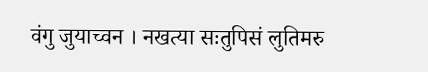वंगु जुयाच्वन । नखत्या सःतुपिसं लुतिमरु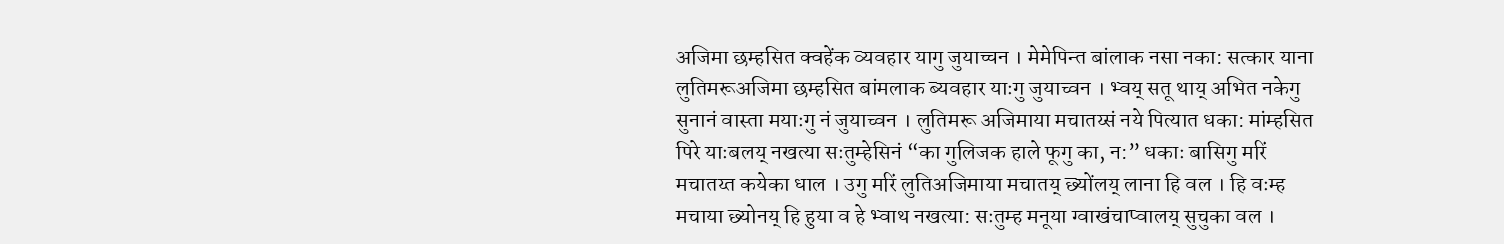अजिमा छम्हसित क्वहेंक व्यवहार यागु जुयाच्चन । मेमेपिन्त बांलाक नसा नका: सत्कार याना लुतिमरूअजिमा छम्हसित बांमलाक ब्यवहार याःगु जुयाच्वन । भ्वय् सतू थाय् अभित नकेगु सुनानं वास्ता मयाःगु नं जुयाच्वन । लुतिमरू अजिमाया मचातय्सं नये पित्यात धका: मांम्हसित पिरे याःबलय् नखत्या सःतुम्हेसिनं “का गुलिजक हाले फूगु का, न:” धकाः बासिगु मरिं मचातय्त कयेका धाल । उगु मरिं लुतिअजिमाया मचातय् छ्योंलय् लाना हि वल । हि वःम्ह मचाया छ्योनय् हि हुया व हे भ्वाथ नखत्या: सःतुम्ह मनूया ग्वाखंचाप्वालय् सुचुका वल ।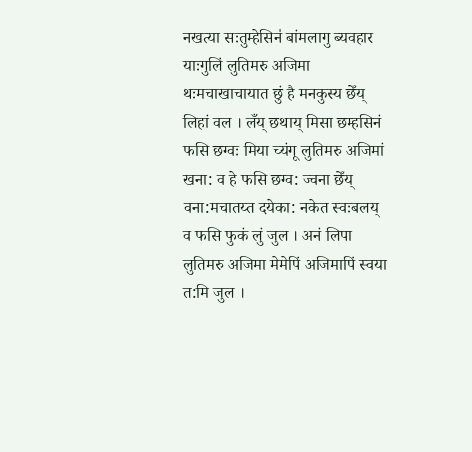नखत्या सःतुम्हेसिन॑ बांमलागु ब्यवहार याःगुलिं लुतिमरु अजिमा थःमचाखाचायात छुं है मनकुस्य छेँय् लिहां वल । लँय् छथाय् मिसा छम्हसिनं फसि छग्वः मिया च्यंगू लुतिमरु अजिमां खना: व हे फसि छग्व: ज्वना छेँय् वना:मचातय्त दयेका: नकेत स्वःबलय् व फसि फुकं लुं जुल । अनं लिपा लुतिमरु अजिमा मेमेपिं अजिमापिं स्वया त:मि जुल ।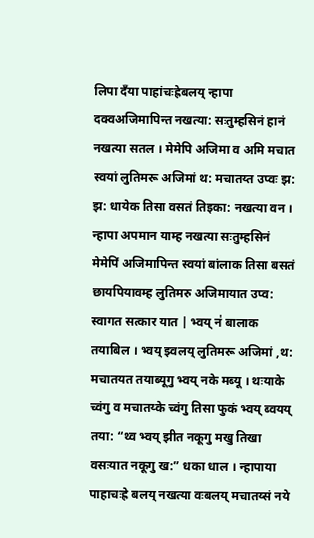लिपा दँया पाहांचःह्रेबलय् न्हापा दक्वअजिमापिन्त नखत्या: सःतुम्हसिनं हानं नखत्या सतल । मेमेपि अजिमा व अमि मचात स्वयां लुतिमरू अजिमां थ: मचातय्त उप्वः झ: झ: धायेक तिसा वसतं तिइका: नखत्या वन । न्हापा अपमान याम्ह नखत्या सःतुम्हसिनं मेमेपिं अजिमापिन्त स्वयां बांलाक तिसा बसतं छायपियावम्ह लुतिमरु अजिमायात उप्व: स्वागत सत्कार यात | भ्वय् न॑ बालाक तयाबिल । भ्वय् झ्वलय् लुतिमरू अजिमां ,थ: मचातयत तयाब्यूगु भ्वय् नके मब्यू । थःयाके च्वंगु व मचातय्के च्वंगु तिसा फुकं भ्वय् ब्वयय् तया: “थ्व भ्वय् झीत नकूगु मखु तिखा वसःयात नकूगु ख:” धका धाल । न्हापाया पाहाचःह्रे बलय् नखत्या वःबलय् मचातय्सं नये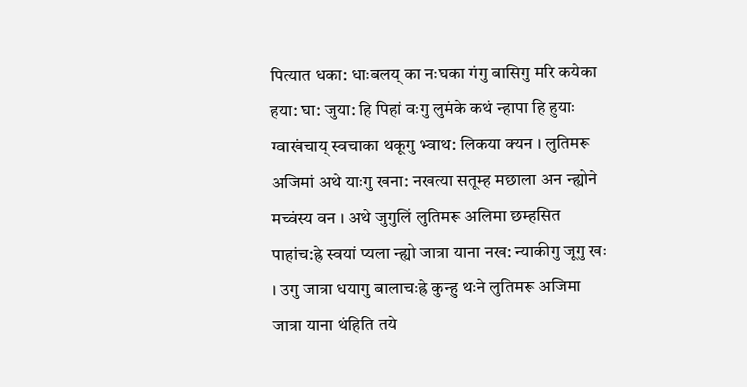पित्यात धका: धाःबलय् का नःघका गंगु बासिगु मरि कयेका हया: घा: जुया: हि पिहां वःगु लुमंके कथं न्हापा हि हुयाः ग्वाखंचाय् स्वचाका थकूगु भ्वाथ: लिकया क्यन । लुतिमरू अजिमां अथे याःगु खना: नखत्या सतूम्ह मछाला अन न्ह्योने मच्वंस्य वन । अथे जुगुलिं लुतिमरू अलिमा छम्हसित पाहांच:ह्रे स्वयां प्यला न्ह्यो जात्रा याना नख: न्याकीगु जूगु खः । उगु जात्रा धयागु बालाचःह्रे कुन्हु थःने लुतिमरू अजिमा जात्रा याना थंहिति तये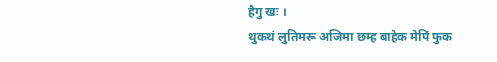हैगु खः ।
थुकथं लुतिमरू अजिमा छम्ह बाहेक मेपिं फुक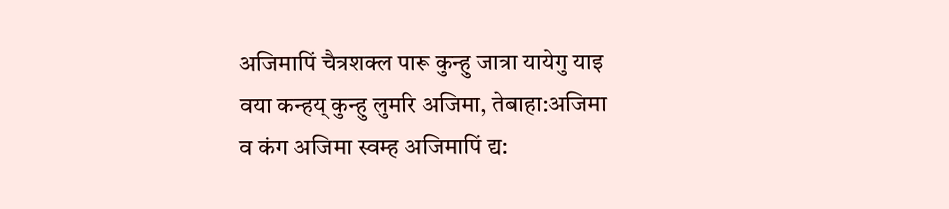अजिमापिं चैत्रशक्ल पारू कुन्हु जात्रा यायेगु याइ वया कन्हय् कुन्हु लुमरि अजिमा, तेबाहा:अजिमा व कंग अजिमा स्वम्ह अजिमापिं द्य: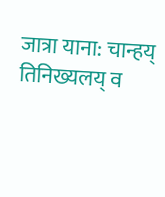जात्रा याना: चान्हय् तिनिख्यलय् व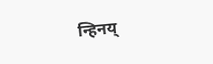न्हिनय्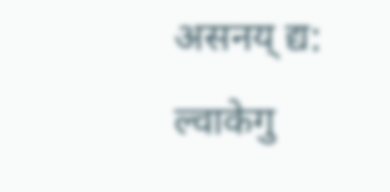असनय् द्य: ल्वाकेगु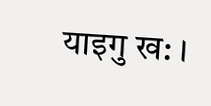याइगु ख: ।